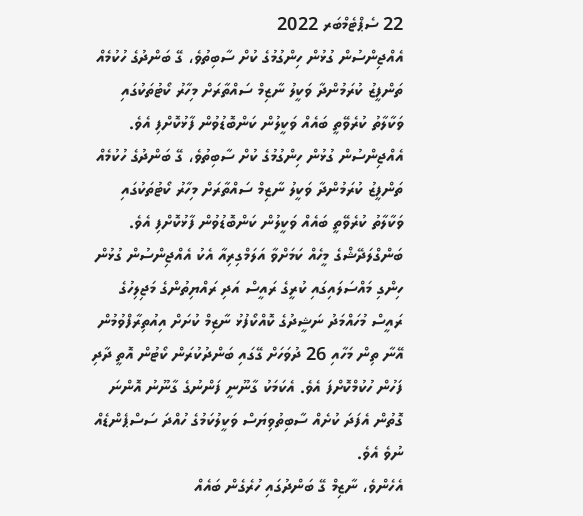22 ސެޕްޓެމްބަރ 2022
އެއްޖިންސުން ގުޅުން ހިންގުމުގެ ކުށް ސާބިތުވެ، ގޭ ބަންދުގެ ހުކުމެއް ތަންފީޒު ކުރަމުންދާ ވަކީލު ނާޒިމް ސައްތާރަށް މިހާރު ކޯޓުތަކުގައި ވަކާލާތު ކުރެވޭތީ ބައެއް ވަކީލުން ކަންބޮޑުވުން ފާޅުކޮށްފި އެވެ.
އެއްޖިންސުން ގުޅުން ހިންގުމުގެ ކުށް ސާބިތުވެ، ގޭ ބަންދުގެ ހުކުމެއް ތަންފީޒު ކުރަމުންދާ ވަކީލު ނާޒިމް ސައްތާރަށް މިހާރު ކޯޓުތަކުގައި ވަކާލާތު ކުރެވޭތީ ބައެއް ވަކީލުން ކަންބޮޑުވުން ފާޅުކޮށްފި އެވެ.
ބަންގްލަދޭޝްގެ މީހެއް ކަމަށްވާ އަލަމްގިރިއާ އެކު އެއްޖިންސުން ގުޅުން ހިންގި މައްސަލައިގައި ކުރީގެ ރައީސް އަދި ރައްޔިތުންގެ މަޖިލިހުގެ ރައީސް މުހައްމަދު ނަޝީދުގެ ކޮއްކޯފުޅު ނާޒިމް ކުށަށް އިއުތިރާފްވުމުން އޭނާ ތިން މަހާއި 26 ދުވަހަށް ގޭގައި ބަންދުކުރަން ކޯޓުން އޮތީ ދާދި ފަހުން ހުކުމްކޮށްފަ އެވެ. އެކަމަކު ގާނޫނީ ފަންނުގެ ގާނޫނު އޮންނަ ގޮތުން އެފަދަ ކުށެއް ސާބިތުވިޔަސް ވަކީލުކަމުގެ ހުއްދަ ސަސްޕެންޑެއް ނުވެ އެވެ.
އެހެންވެ، ނާޒިމް ގޭ ބަންދުގައި ހުރެގެން ބައެއް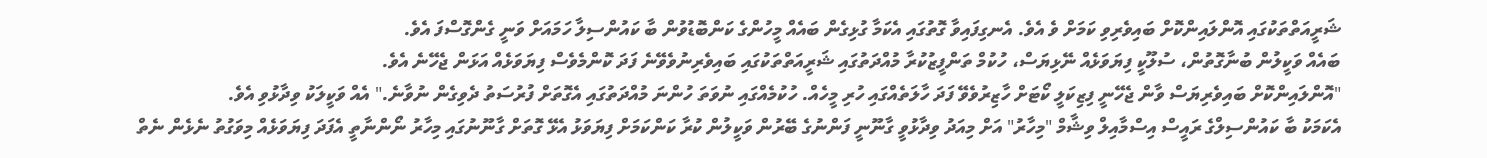ޝަރީއަތްތަކުގައި އޮންލައިންކޮށް ބައިވެރިވި ކަމަށް ވެ އެވެ. އެނގިފައިވާ ގޮތުގައި އެކަމާ ގުޅިގެން ބައެއް މީހުންގެ ކަންބޮޑުވުން ބާ ކައުންސިލާ ހަމައަށް ވަނީ ގެންގޮސްފަ އެވެ.
ބައެއް ވަކީލުން ބުނާގޮތުން، ސުލޫކީ ފިޔަވަޅެއް ނޭޅިޔަސް، ހުކުމް ތަންފީޒުކުރާ މުއްދަތުގައި ޝަރީއަތްތަކުގައި ބައިވެރިނުވެވޭނެ ފަދަ ކޮންމެވެސް ފިޔަވަޅެއް އަޅަން ޖެހޭނެ އެވެ.
"އޮންލައިންކޮށް ބައިވެރިޔަސް ވާން ޖެހޭނީ ފިޒިކަލީ ކޯޓަށް ހާޒިރުވެވޭ ފަދަ ހާލަތެއްގައި ހުރި މީހެއް. ހުކުމެއްގައި ނުވަތަ ހުންނަ މުއްދަތުގައި އެގޮތަށް ފުރުސަތު ދެވިގެން ނުވާނެ." އެއް ވަކީލަކު ވިދާޅުވި އެވެ.
އެކަމަކު ބާ ކައުންސިލްގެ ރައީސް އިސްމާއިލް ވިޝާމް "މިހާރު" އަށް މިއަދު ވިދާޅުވީ ގާނޫނީ ފަންނުގެ ބޭރުން ވަކީލުން ކުރާ ކަންކަމަށް ފިޔަވަޅު އެޅޭ ގޮތަށް ގާނޫނުގައި މިހާރު ނޯންނާތީ އެފަދަ ފިޔަވަޅެއް މިވަގުތު ނެޅެން ނެތް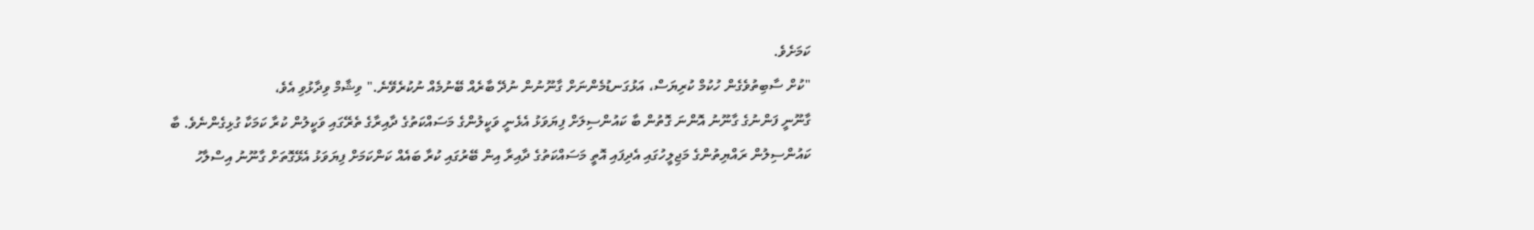ކަމަށެވެ.
"ކުށް ސާބިތުވެގެން ހުކުމް ކުރިޔަސް، އަޅުގަނޑުމެންނަށް ގާނޫނުން ނުދޭ ބާރެއް ބޭނުމެއް ނުކުރެވޭނެ." ވިޝާމް ވިދާޅުވި އެވެ،
ގާނޫނީ ފަންނުގެ ގާނޫނު އޮންނަ ގޮތުން ބާ ކައުންސިލަށް ފިޔަވަޅު އެޅެނީ ވަކީލުންގެ މަސައްކަތުގެ ދާއިރާގެ ތެރޭގައި ވަކީލުން ކުރާ ކަމަކާ ގުޅިގެންނެވެ. ބާ ކައުންސިލުން ރައްޔިތުންގެ މަޖިލީހުގައި އެދިފައި އޮތީ މަސައްކަތުގެ ދާއިރާ އިން ބޭރުގައި ކުރާ ބައެއް ކަންކަމަށް ފިޔަވަޅު އެޅޭގޮތަށް ގާނޫނު އިސްލާހު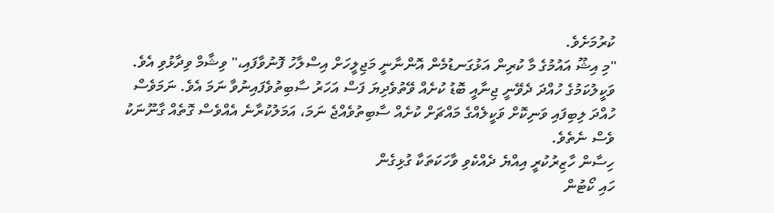ކުރުމަށެވެ.
"މި އިޝޫ އައުމުގެ މާ ކުރިން އަޅުގަނޑުމެން އޮންނާނީ މަޖިލީހަށް އިސްލާހު ފޮނުވާފައި،" ވިޝާމް ވިދާޅުވި އެވެ.
ވަކީލުކަމުގެ ހުއްދަ ދެވޭނީ ޖިނާއީ ބޮޑު ކުށެއް ވޭތުވެދިޔަ ފަސް އަހަރު ސާބިތުވެފައިނުވާ ނަމަ އެވެ. ނަމަވެސް ހުއްދަ ލިބިފައި ވަނިކޮށް ވަކީލެއްގެ މައްޗަށް ކުށެއް ސާބިތުވެއްޖެ ނަމަ، އަމަލުކުރާނެ އެއްވެސް ގޮތެއް ގާނޫނަކު ވެސް ނެތެވެ.
ހިސާން ހާޒިރުކުރީ އިއްޔެ ދެއްކެވި ވާހަކަތަކާ ގުޅިގެން
ހައި ކޯޓުން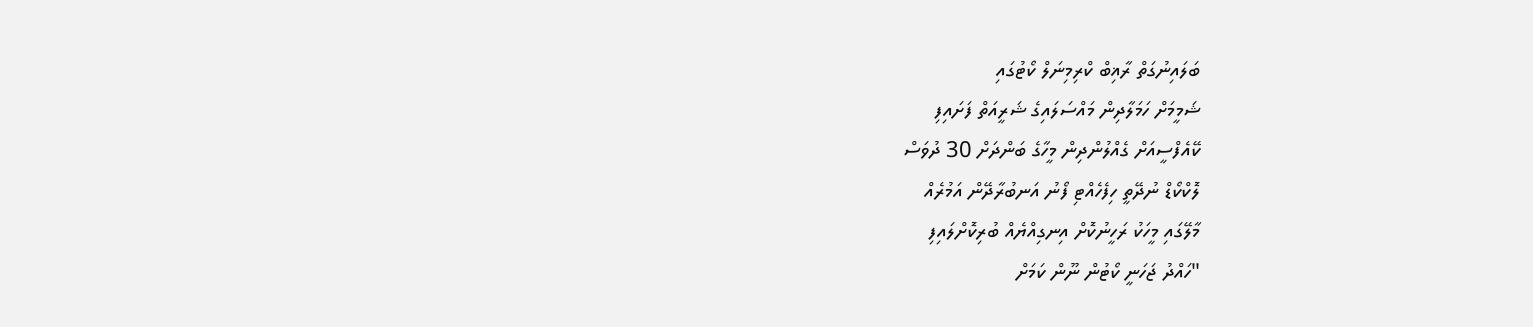ބަލައިނުގަތް ރާޣިބް ކްރިމިނަލް ކޯޓުގައި
ޝަމީމަށް ހަމަލާދިން މައްސަލައިގެ ޝަރީއަތް ފަށައިފި
ކޭއެފްސީއަށް ގެއްލުންދިން މީހާގެ ބަންދަށް 30 ދުވަސް
ލޮކްކޯޑް ނުދޭތީ ހިފެހެއްޓި ފޯނު އަނބުރާދޭން އަމުރެއް
މާލޭގައި މީހަކު ރަހީނުކޮށް އިނގިއްޔެއް ބުރިކޮށްލައިފި
"ހައްދު ޖަހަނީ ކޯޓުން ނޫން ކަމަށް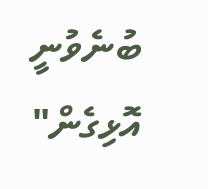ބުނެވުނީ އޮޅިގެން"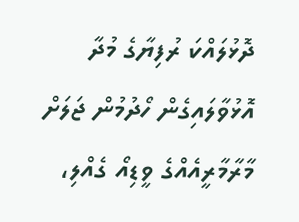ދޮޅުލައްކަ ރުފިޔާގެ މުދާ އޮޅުވާލައިގެން ހޯދުމުން ޖަލަށް
މާރާމާރީއެއްގެ ވީޑިއޯ ގެއްލި،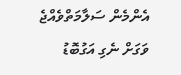އެންމެން ސަލާމަތްވެއްޖެ
ވަގަށް ނެގި އަގުބޮޑު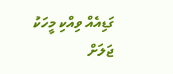ގަޑިއެއް ވިއްކި މީހަކު ޖަލަށް